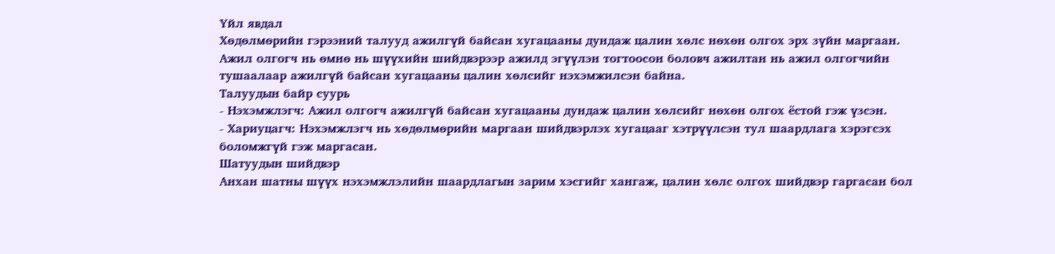Үйл явдал
Хөдөлмөрийн гэрээний талууд ажилгүй байсан хугацааны дундаж цалин хөлс нөхөн олгох эрх зүйн маргаан. Ажил олгогч нь өмнө нь шүүхийн шийдвэрээр ажилд эгүүлэн тогтоосон боловч ажилтан нь ажил олгогчийн тушаалаар ажилгүй байсан хугацааны цалин хөлсийг нэхэмжилсэн байна.
Талуудын байр суурь
- Нэхэмжлэгч: Ажил олгогч ажилгүй байсан хугацааны дундаж цалин хөлсийг нөхөн олгох ёстой гэж үзсэн.
- Хариуцагч: Нэхэмжлэгч нь хөдөлмөрийн маргаан шийдвэрлэх хугацааг хэтрүүлсэн тул шаардлага хэрэгсэх боломжгүй гэж маргасан.
Шатуудын шийдвэр
Анхан шатны шүүх нэхэмжлэлийн шаардлагын зарим хэсгийг хангаж, цалин хөлс олгох шийдвэр гаргасан бол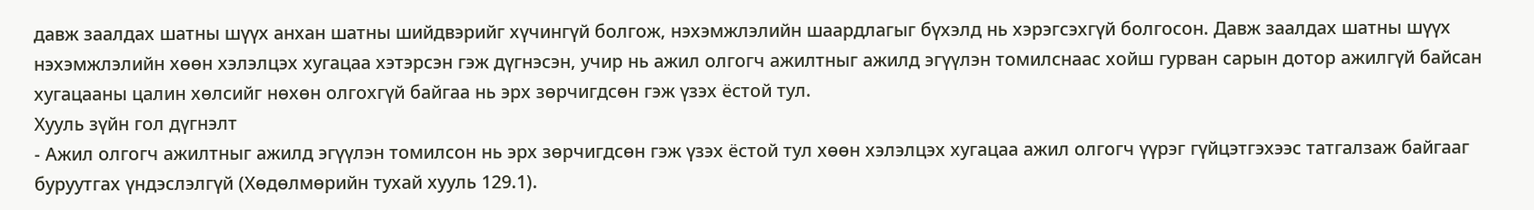давж заалдах шатны шүүх анхан шатны шийдвэрийг хүчингүй болгож, нэхэмжлэлийн шаардлагыг бүхэлд нь хэрэгсэхгүй болгосон. Давж заалдах шатны шүүх нэхэмжлэлийн хөөн хэлэлцэх хугацаа хэтэрсэн гэж дүгнэсэн, учир нь ажил олгогч ажилтныг ажилд эгүүлэн томилснаас хойш гурван сарын дотор ажилгүй байсан хугацааны цалин хөлсийг нөхөн олгохгүй байгаа нь эрх зөрчигдсөн гэж үзэх ёстой тул.
Хууль зүйн гол дүгнэлт
- Ажил олгогч ажилтныг ажилд эгүүлэн томилсон нь эрх зөрчигдсөн гэж үзэх ёстой тул хөөн хэлэлцэх хугацаа ажил олгогч үүрэг гүйцэтгэхээс татгалзаж байгааг буруутгах үндэслэлгүй (Хөдөлмөрийн тухай хууль 129.1).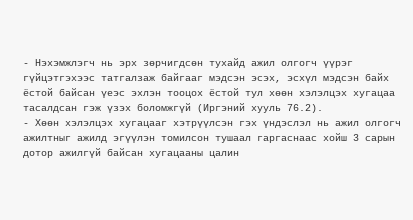- Нэхэмжлэгч нь эрх зөрчигдсөн тухайд ажил олгогч үүрэг гүйцэтгэхээс татгалзаж байгааг мэдсэн эсэх, эсхүл мэдсэн байх ёстой байсан үеэс эхлэн тооцох ёстой тул хөөн хэлэлцэх хугацаа тасалдсан гэж үзэх боломжгүй (Иргэний хууль 76.2).
- Хөөн хэлэлцэх хугацааг хэтрүүлсэн гэх үндэслэл нь ажил олгогч ажилтныг ажилд эгүүлэн томилсон тушаал гаргаснаас хойш 3 сарын дотор ажилгүй байсан хугацааны цалин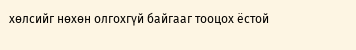хөлсийг нөхөн олгохгүй байгааг тооцох ёстой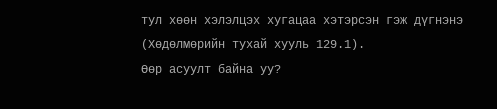тул хөөн хэлэлцэх хугацаа хэтэрсэн гэж дүгнэнэ (Хөдөлмөрийн тухай хууль 129.1).
Өөр асуулт байна уу?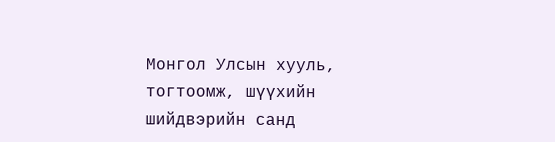Монгол Улсын хууль, тогтоомж, шүүхийн шийдвэрийн санд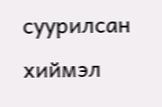суурилсан хиймэл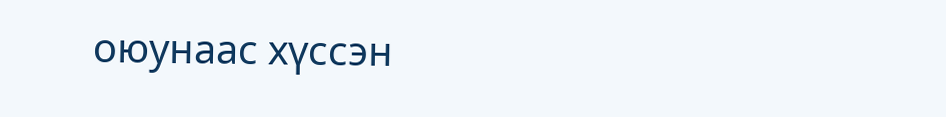оюунаас хүссэн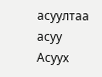асуултаа асуу
Асуух